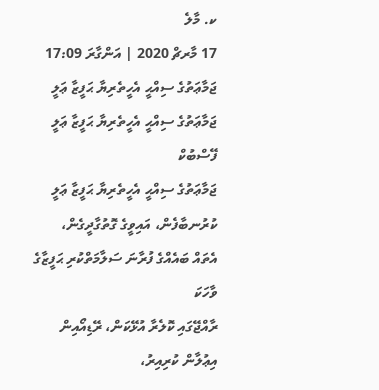ކ. މާލެ
17 މާރޗް 2020 | އަންގާރަ 17:09
ޖަމާޢަތުގެ ސިއްޙީ އެހީތެރިޔާ ޙަފީޒާ ޢަލީ
ޖަމާޢަތުގެ ސިއްޙީ އެހީތެރިޔާ ޙަފީޒާ ޢަލީ
ފޭސްބުކް
ޖަމާޢަތުގެ ސިއްޙީ އެހީތެރިޔާ ޙަފީޒާ ޢަލީ
ކުރުނބާފެން، އައިވީގެ ގޮތުގާދީގެން، އެތައް ބައެއްގެ ފުރާނަ ސަލާމަތްކުރި ޙަފީޒާގެ ވާހަކަ
ރާއްޖޭގައި ކޮލެރާ އުޅޭކަން، ރޭޑިއޯއިން އިޢުލާން ކުރިއިރު،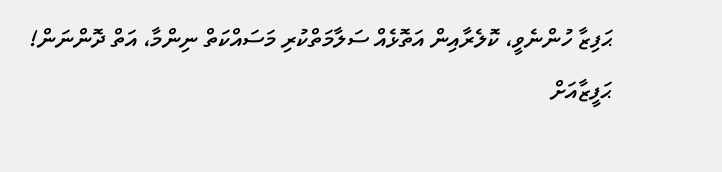ޙަފިޒާ ހުންނެވީ، ކޮލެރާއިން އަތޮޅެއް ސަލާމަތްކުރި މަސައްކަތް ނިންމާ، އަތް ދޮންނަން!
ޙަފީޒާއަށް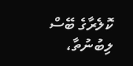ކޮލެރާގެ ބޭސް ލިބުނުތާ،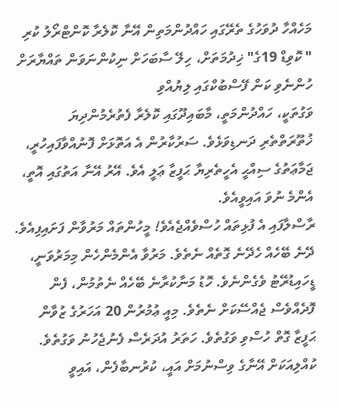މަހެއްހާ ދުވަހުގެ ތެރޭގައި ހައްދުންމަތިން އޭނާ ކޮލެރާ ކޮންޓްރޯލު ކުރި
" ކޮވިޑް 19ގެ" ޚިދުމަތަށް، ހިލޭ ސާބަހަށް ނިކުންނަވަން ތައްޔާރަށް ހުންނެވި ކަން ފޭސްބުކްގައި ލިޔުއްވި
ވަގުތަކީ، ހައްދުންމަތީ، މާބައިދޫގައި ކޮލެރާ ފެތުރެމުންދިޔަ ޚުތޫރަތްތެރި ދަނޑިވަޅެވެ. ސަރުކާރުން އެ އަތޮޅަށް ފޮނުއްވާފައިހުރީ، ޖަމާޢަތުގެ ސިއްޙީ އެހީތެރިޔާ ޙަފީޒާ ޢަލީ އެވެ. އޭރު އޭނާ އަތުގައި އޮތީ، އެންމެ ނުވަ އައިވީއެވެ.
ރާސްލާފައި އެ ފުޅިތައް ހުސްވެއްޖެއެވެ! މީހުންތައް މަރުވާން ފަށައިފިއެވެ. ދޭނެ ބޭހެއް ހެދޭނެ ގޮތެއް ނެތެވެ. މަރުވާ އެންމެންހެން މިމަރުވަނީ، ޑީހައިޑުރޭޓު ވެގެންނެވެ. ހޮޑު މަނާކުރާނެ ބޭހެއް ނެތުމުން، ފެން ފޮދެއްވެސް ޖެއްސޭކަށް ނެތެވެ. މިއީ ޢުމުރުން 20 އަހަރުގެ ޒުވާން ޙަފީޒާ ގޮތް ހުސްވި ވަގުތެވެ. ހަތަރު އުދަރެސް ފެނުޖެހުނު ވަގުތެވެ.
ކުއްލިއަކަށް އޭނާގެ ވިސްނުމަށް އައީ، ކުރުނބާފެން، އައިވީ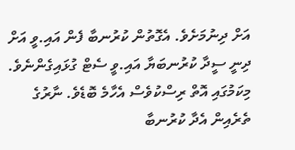އަށް ދިނުމަށެވެ. އެގޮތުން ކުރުނބާ ފެން އައި.ވީ އަށް ދިނީ ސީދާ ކުރުނބަޔާ އައި.ވީ ސެޓް ގުޅައިގެންނެވެ. މިކަމުގައި އޮތް ރިސްކުވެސް އެހާމެ ބޮޑެވެ. ނާރުގެ ތެރެއިން އެދާ ކުރުނބާ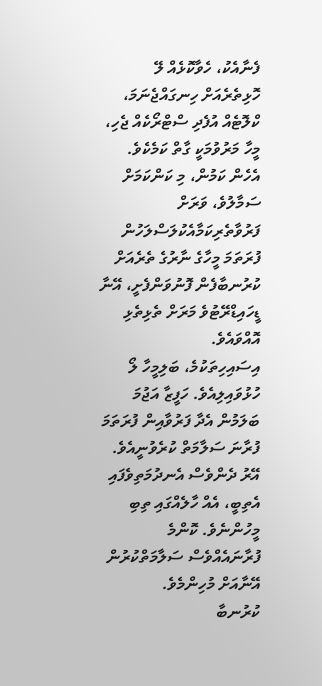ފެނާއެކު، ހެވާކޮޅެއް ލޭ ހޮޅިތެރެއަށް ހިނގައްޖެނަމަ، ކްލޮޓެއް އުފެދި ސްޓްރޯކެއް ޖެހި، މީހާ މަރުވުމަކީ ގާތް ކަމެކެވެ. އެހެން ކަމުން، މި ކަންކަމަށް ސަމާލުވެ، ވަރަށް ފަރުވާތެރިކަމާއެކުލަސްލަހުން ފުރަތަމަ މީހާގެ ނާރުގެ ތެރެއަށް ކުރުނބާފެން ފޮނުވަންފެށީ، އޭނާ ޑީހައިޑްރޭޓުވެ މަރަށް ތެޅިތެޅި އޮއްވައެވެ.
އިސައިހިތަކުމެ، ބަލިމީހާ ލޯ ހުޅުވައިލިއެވެ. ހަފީޒާ އަޖުމަ ބަލަމުން އެދާ ފަރުވާއިން ފުރަތަމަ ފުރާނަ ސަލާމަތް ކުރެވުނީއެވެ. އޭރު ދެންވެސް އެނދުމަތިވެފައި އެތިބީ، އެއް ހާލެއްގައި ތިބި މީހުންނެވެ. ކޮންމެ ފުރާނައެއްވެސް ސަލާމަތްކުރުން އޭނާއަށް މުހިންމެވެ.
ކުރުނބާ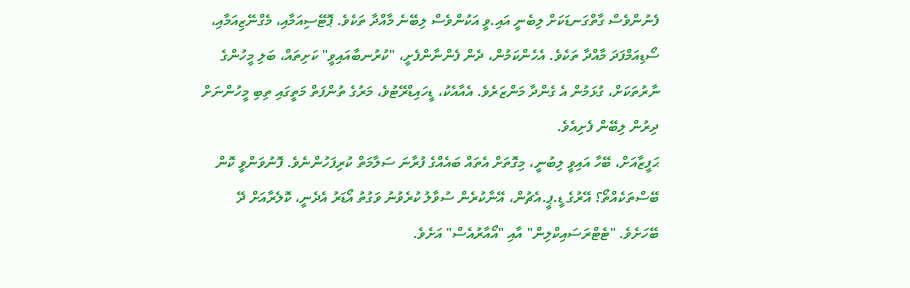ފެނުންވެސް ގާތްގަނޑަކަށް ލިބެނީ އައި.ވީ އަކުންވެސް ލިބޭނެ މާއްދާ ތަކެވެ. ޕޮޓޭސިއަމާއި، މެގްނޭޒިއަމާއި، ސޯޑިއަމްފަދަ މާއްދާ ތަކެވެ. އެހެންކަމުން، ދެން ފެންނާންފެށީ، "ކުރުނބާއައިވީ" ކަށިތައް، ބަލި މީހުންގެ ނާރުތަކަށް، ގުޅަމުން އެ ގެންދާ މަންޒަރެވެ. އެއާއެކު، ޑީހައިޑްރޭޓުވެ، މަރުގެ ތުންފަތް މަތީގައި ތިބި މީހުންނަށް ދިރުން ލިބޭން ފެށިއެވެ.
ޙަފީޒާއަށް، ބޭހާ އައިވީ ލިބުނީ، މިގޮތަށް އެތައް ބައެއްގެ ފުރާނަ ސަލާމަތް ކުރިފަހުންނެވެ. ފޮނުވަންވީ ކޮން ބޭސްތަކެއްތޯ؟ އޭރުގެ ޑީ.ޕީ.އެޗުން، އޭނާކުރެން ސުވާލު ކުރެވުނު ވަގުތު އޯޑަރު އެދެނީ، ކޮލެރާއަށް ދޭ ބޭހަށެވެ. "ޓެޓްރަސައިކްލިން" އާއި "އޯއާރުއެސް" އަށެވެ.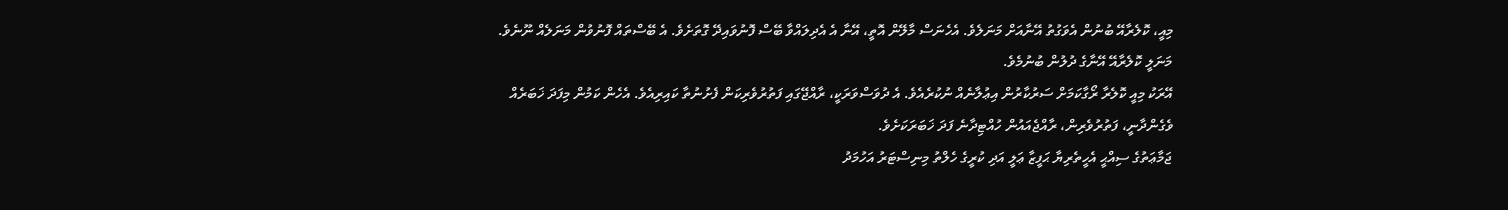މިއީ، ކޮލެރާއޭ ބުނުން އެވަގުތު އޭނާއަށް މަނަލެވެ. އެހެނަސް މާލޭން އޮތީ، އޭނާ އެ އެދިލައްވާ ބޭސް ފޮނުވައިދޭ ގޮތަށެވެ. އެ ބޭސްތައް ފޮނުވުން މަނަލެއް ނޫނެވެ. މަނަލީ ކޮލެރާއޭ އޭނާގެ ދުލުން ބުނުމެވެ.
އޭރަކު މިއީ ކޮލެރާ ރޯގާކަމަށް ސަރުކާރުން އިޢުލާނެއް ނުކުރެއެވެ. އެ ދުވަސްވަރަކީ، ރާއްޖޭގައި ފަތުރުވެރިކަން ފެށުނުތާ ކައިރިއެވެ. އެހެން ކަމުން މިފަދަ ޚަބަރެއް ވެގެންދާނީ، ފަތުރުވެރިން، ރާއްޖެއައުން ހުއްޓިދާނެ ފަދަ ޚަބަރަކަށެވެ.
ޖަމާޢަތުގެ ސިއްޙީ އެހީތެރިޔާ ޙަފީޒާ ޢަލީ އަދި ކުރީގެ ހެލްތު މިނިސްޓަރު އަހުމަދު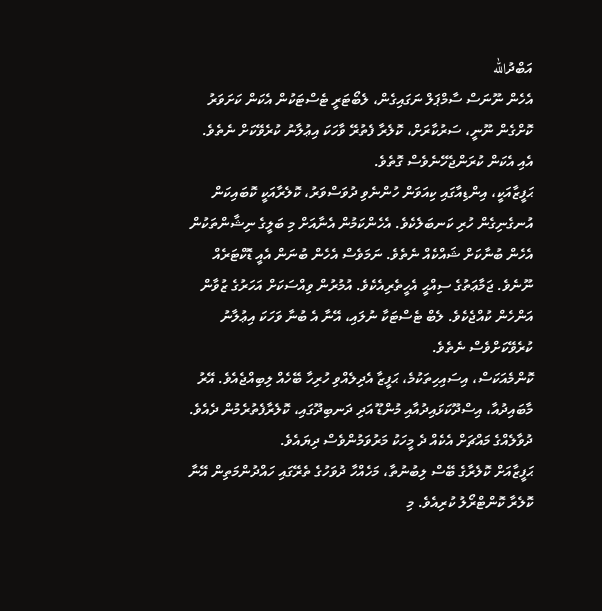އަބްދުالله
އެހެން ނޫނަސް ސާމްޕަލް ނަގައިގެން، ލެބޯޓަރީ ޓެސްޓަކުން އެކަން ކަށަވަރު ކޮށްގެން ނޫނީ، ސަރުކާރަށް، ކޮލެރާ ފެތުރޭ ވާހަކަ އިޢުލާނު ކުރެވޭކަށް ނެތެވެ. އެއި އެކަން ކުރަންޖެހޭނެވެސް ގޮތެވެ.
ޙަފީޒާއަކީ، އިންޑިއާގައި ކިއަވަން ހުންނެވި ދުވަސްވަރު، ކޮލެރާއަކީ ކޮބައިކަން އުނގެނިގެން ހުރި ކަނބަލެކެވެ. އެހެންކަމުން އެނާއަށް މި ބަލީގެ ނިޝާންތަކުން އެހެން ބުނާކަށް ޝައްކެއް ނެތެވެ. ނަމަވެސް އެހެން ބުނަން އެއީ ޑޮކްޓަރެއް ނޫނެވެ. ޖަމާޢަތުގެ ސިއްޙީ އެހީތެރިއެކެވެ. އުމުރުން ވިއްސަކަށް އަހަރުގެ ޒުވާން އަންހެން ކުއްޖެކެވެ. ލެބް ޓެސްޓަކާ ނުލައި، އޭނާ އެ ބުނާ ވަހަކަ އިޢުލާނު ކުރެވޭކަށްވެސް ނެތެވެ.
ކޮންމެއަކަސް، އިސައިހިތަކުމެ، ޙަފީޒާ އެދިލެއްވި ހުރިހާ ބޭހެއް ލިބިއްޖެއެވެ. އޭރު މާބައިދުއާ، އިސްދޫކަޅައިދުއާއި މުންޑޫ އަދި ދަނބިދޫގައި، ކޮލެރާފެތުރެމުން ދެއެވެ. ދުވާލެއްގެ މައްޗަށް އެކެއް ދެ މީހަކު މަރުވަމުންވެސް ދިޔައެވެ.
ޙަފީޒާއަށް ކޮލެރާގެ ބޭސް ލިބުނުތާ، މަހެއްހާ ދުވަހުގެ ތެރޭގައި ހައްދުންމަތިން އޭނާ ކޮލެރާ ކޮންޓްރޯލު ކުރިއެވެ. މި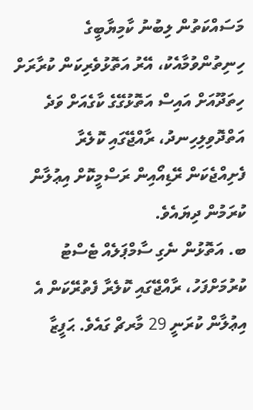މަސައްކަތުން ލިބުނު ކާމިޔާބީގެ ހިނިތުންވުމާއެކު، އޭރު އަތޮޅުވެރިކަން ކުރާރަށް ހިތަދޫއަށް އައިސް އަތޮޅުގޭގެ ކާގެއަށް ވަދެ އަތްދޮވިލިހިނދު، ރާއްޖޭގައި ކޮލެރާ ފެށިއްޖެކަން ރޭޑިއޯއިން ރަސްމީކޮށް އިޢުލާން ކުރަމުން ދިޔައެވެ.
ބ. އަތޮޅުން ނެގި ސާމްޕަލެއް ޓެސްޓު ކުރުމަށްފަހު، ރާއްޖޭގައި ކޮލެރާ ފެތުރޭކަން އެ އިޢުލާން ކުރަނީ 29 މާރޗް ގައެވެ. ޙަފީޒާ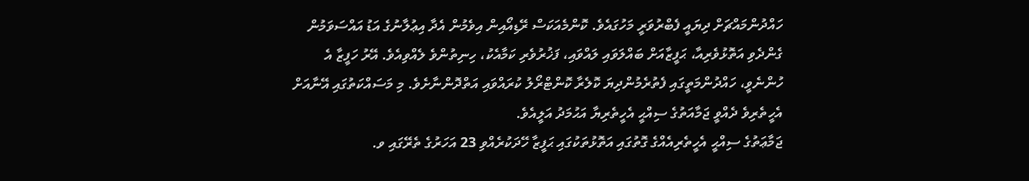ހައްދުންމައްޗަށް ދިޔައީ ފެބްރުވަރީ މަހުގައެވެ. ކޮންމެއަކަސް ރޭޑިއޯއިން އިވެމުން އެދާ އިޢުލާނުގެ އަޑު އައްސަވަމުން ގެންދެވި އަތޮޅުވެރިއާ، ޙަފީޒާއަށް ބައްލަވައި ލައްވައި، ފަޚުރުވެރި ކަމާއެކު، ހިނިތުންވެ ލެއްވިއެވެ. އޭރު ހަފީޒާ އެ ހުންނެވީ، ހައްދުންމަތީގައި ފެތުރެމުންދިޔަ ކޮލެރާ ކޮންޓްރޯލު ކުރައްވައި އަތްދޮންނާށެވެ. މި މަސައްކަތުގައި އޭނާއަށް އެހީތެރިވެ ދެއްވީ ޖަމާއަތުގެ ސިއްޙީ އެހީތެރިޔާ އަޙުމަދު އަލީއެވެ.
ޖަމާޢަތުގެ ސިއްޙީ އެހީތެރިއެއްގެ ގޮތުގައި އަތޮޅުތަކުގައި ޙަފީޒާ ހޭދަކުރެއްވި 23 އަހަރުގެ ތެރޭގައި ވ.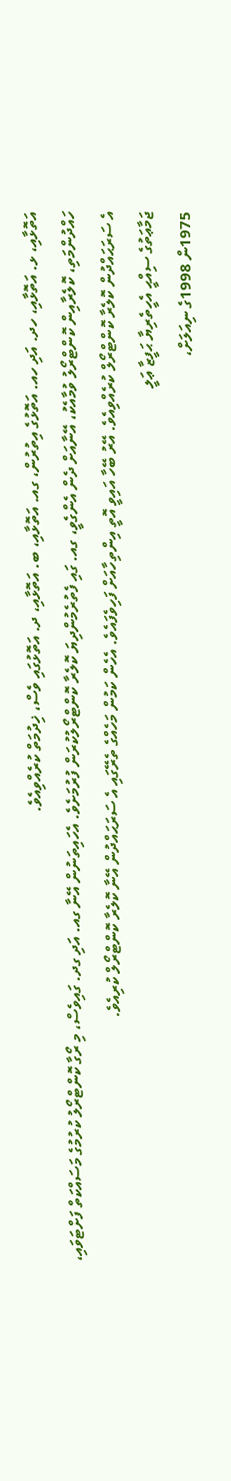އަތޮޅާއި، ޅ. އަތޮޅާއި، ހދ. އަދި ހއ. އަތޮޅުގެ އިތުރުން، ގއ. އަތޮޅާއި، ބ. އަތޮޅާއި، ދ. އަތޮޅުގައި ވެސް، ޚިދުމަތް ކުރެއްވިއެވެ.
ހައްދުންމަތި، ކޮލެރާއިން ކޮންޓްރޯލު ވުމާއެކު، އޭނާއަށް ދެން އެންގެވީ، ގއ. ގައި ފެތުރެމުންދިޔަ ކޮލެރާ ކޮންޓްރޯލުކުރަން ފުރުމަށެވެ. އެހައިތަނުން އޭނާ ގއ. އަދި ގދ. ގައިވެސް، މި ރޯގާ ކޮންޓްރޯލު ކުރުމުގެ މަސައްކަތް ފަށްޓަވައި، އެ ސަރަޙައްދުން ކޮލެރާ ކޮންޓްރޯލް ކުރެއްވިއެވެ. އޭރު ބޭހާ އައިވީ އޮތީ އިންތިހާއަށް ފަހިވެފައެވެ. އެހެން ކަމުން މަހެއްގެ ތެރޭގައި އެ ސަރަޙައްދުން އޭނާ ކޮލެރާ ކޮންޓްރޯލް ކުރިއެވެ.
ޖަމާޢަތުގެ ސިއްޙީ އެހީތެރިޔާ ޙަފީޒާ ޢަލީ
1975ން 1998ގެ ނިއަލަށް،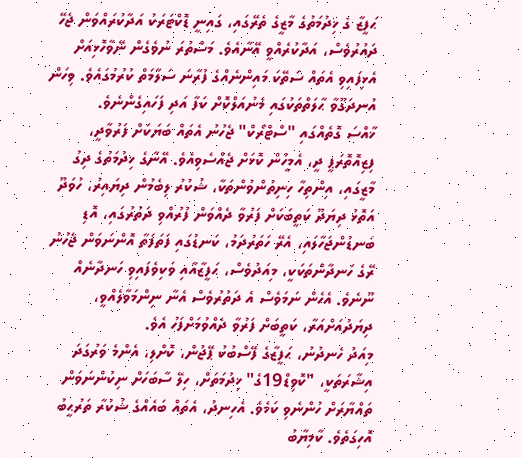ޙަފީޒާ ގެ ޚިދުމަތުގެ މާޒީގެ ތެރޭގައި، ގައިނީ ޑޮކްޓަރަކު އަދާކުރައްވަން ޖެހޭ ދައުރުވެސް، އަދާކުރެއްވީ އޭނާއެވެ. މަސްތުރަ ނުވެގެން ނޭވާހޮޅިއަށް އެޅިފައިވި އެތައް ސަތޭކަ މައިންނެއްގެ ފުރާނަ ސަލާމަތް ކުރުމުގައެވެ. ވިހަން އުނދަގޫވާ ޙާލަތްތަކުގައި މެނުއަލްކޮށް ކަފާ އަދި ފަހައިގެންނެވެ.
ޚާއްސަ ގޮތެއްގައި "ސްޓްރޯކް" ޖެހުނު އެތައް ބަޔަކަށް ފަރުވާދީ، ފިޒިއޮތޮރަޕީ ދީ، އެމީހުން ކޮޅަށް ޖެއްސެވިއެވެ. އޭނާގެ ޚިދުމަތުގެ ދިގު މާޒީގައި، އިންތިހާ ހިނިތުންވުންތަކާ، ޝުކުރު ލިބެމުން ދިޔައިރު، ހުވަދޫ އަތޮޅު ދިޔަދޫ ކަތީބަކަށް ފަރުވާ ދެއްވަން ފުރުއްވި ދަތުރުގައި، އޮޑި ބަނޑުންޖަހާލައި، އެރޭ ހަތަރުދަމު، ކަނޑުގައި ފަތަފަތާ އޮންނަވަން ޖެހުނު ރޭގެ ހަނދާންތަކަކީ، މިއަދުވެސް، ޙަފީޒާއާއި ވަކިވެފައިވި ހަނދާނެއް ނޫނެވެ. އެހެން ނަމަވެސް އެ ދަތުރުވެސް އެނާ ނިންމަވާލެއްވީ، ދިޔަދުއަށްއަރާ، ކަތީބަށް ފަރުވާ ދެއްވުމަށްފަހު އެވެ.
މިއަދު ހެނދުނު، ޙަފީޒާގެ ފޭސްބުކު ޕޭޖުން، ކޮށްލި، އެންމެ ވަރުގަދަ އިޝާރަތަކީ، "ކޮވިޑް19ގެ" ޚިދުމަތަށް، ހިލޭ ސާބަހަށް ނިކުންނަވަން ތައްޔާރަށް ހުންނެވި ކަމެވެ. އެހިނދު، އެތައް ބައެއްގެ ޝުކުރާ ތަރުޙީބު އޮހިގަތެވެ. ކާމިޔާބު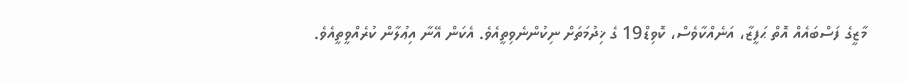މާޒީގެ ފަސްބައެއް އޮތް ޙަފީޒާ، އަނެއްކާވެސް، ކޮވިޑް19 ގެ ޚިދުމަތަށް ނިކުންނެވިތީއެވެ. އެކަން އޭނާ އިޢުލާން ކުރެއްވީތީއެވެ.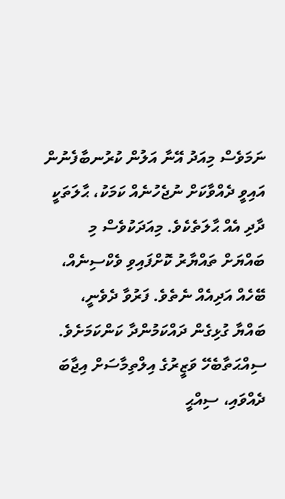ނަމަވެސް މިއަދު އޭނާ އަލުން ކުރުނބާފެނުން އައިވީ ދެއްވާކަށް ނުޖެހުނެއް ކަމަކު، ޙާލަތަކީ ދާދި އެއް ޙާލަތެކެވެ. މިއަދަކުވެސް މި ބައްޔަށް ތައްޔާރު ކޮށްފައިވި ވެކްސިނެއް، ބޭހެއް އަދިއެއް ނެތެވެ. ފަރުވާ ދެވެނީ، ބައްޔާ ގުޅިގެން ދައްކަމުންދާ ކަންކަމަށެވެ.
ސިއްޙަތާބެހޭ ވަޒީރުގެ އިލްތިމާސަށް އިޖާބަ ދެއްވައި، ސިއްޙީ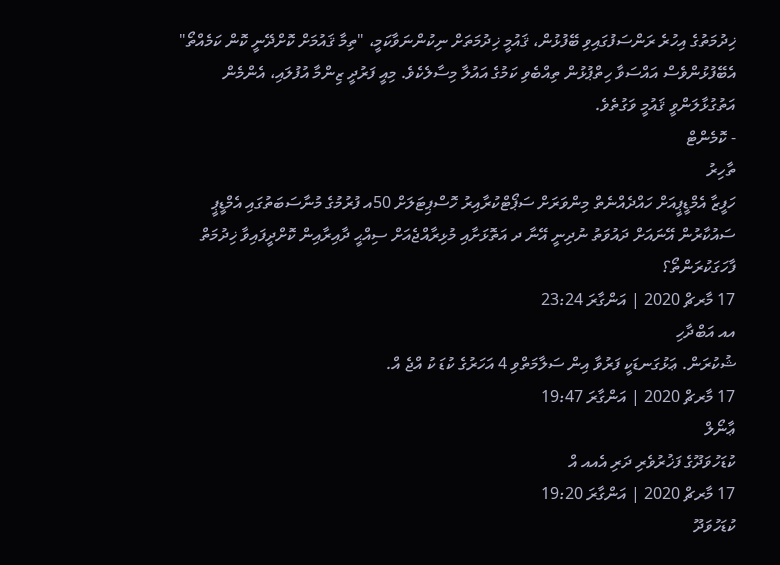ޚިދުމަތުގެ އިހުރެ ރަންސަފުގައިވި ބޭފުޅުން، ޤައުމީ ޚިދުމަތަށް ނިކުންނަވާކަމީ، "ތިމާ ޤައުމަށް ކޮށްދޭނީ ކޮން ކަމެއްތޯ" އެބޭފުޅުންވެސް އައްސަވާ ހިތްޕުޅުން ތިއްބެވި ކަމުގެ އައުލާ މިސާލެކެވެ. މިއީ ފަރުދީ ޒިންމާ އުފުލައި، އެންމެން އަތުގުޅާލަންވީ ޤައުމީ ވަގުތެވެ.
- ކޮމެންޓް
ތާހިރު
ހަފީޒާ އެމްޑީޕީއަށް ހައްދެއްނެތް މިންވަރަށް ސަޕޯޓްކުރާއިރު ހޮސްޕިޓަލަށް 50އ ފުރުމުގެ މުނާސަބަތުގައި އެމްޑީޕީ ސައުކާރުން އޭނައަށް ދައުވަތު ނުދިނީ އޭނާ ދ އަތޮޅަށާއި މުޅިރާއްޖެއަށް ސިއްޙީ ދާއިރާއިން ކޮށްދީފައިވާ ޚިދުމަތް ފާހަގަކުރަންތޯ؟
17 މާރޗް 2020 | އަންގާރަ 23:24
އއ އަބްދާހި
ޝުކުރަން. ޢަޅުގަނޑަކީ ފަރުވާ އިން ސަލާމަތްވި 4 އަހަރުގެ ކުޑަ ކު އްޖެ އް.
17 މާރޗް 2020 | އަންގާރަ 19:47
ޢާނޯލް
ކުޑަހުވަދޫގެ ފަޚުރުވެރި ދަރި އެއއ އް
17 މާރޗް 2020 | އަންގާރަ 19:20
ކުޑަހުވަދޫ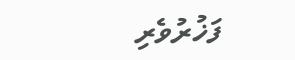ފަޚުރުވެރި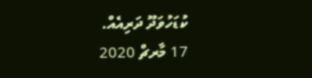ކުޑަހުވަދޫ ދަރިއެއް.
17 މާރޗް 2020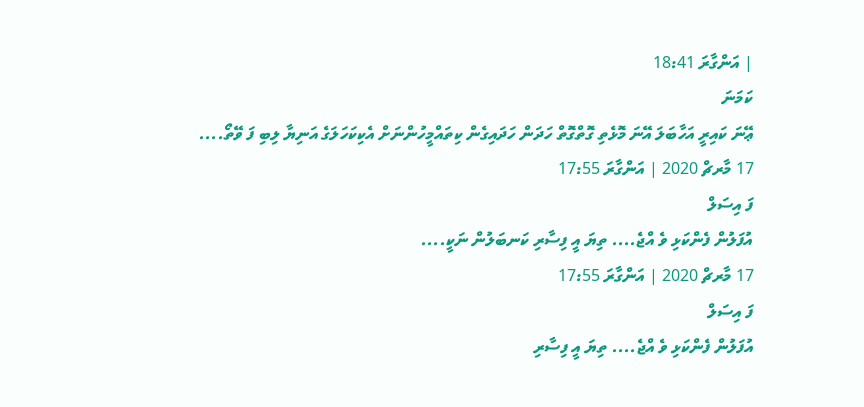| އަންގާރަ 18:41
ކަމަނަ
ޢޭނަ ކައިރީ އަހާބަލަ އޭނަ މޮޅެތި ގޮތްގޮތް ހަދަން ހަދައިގެން ކިތައްމީހުންނަށް އެކިކަހަލަގެ އަނިޔާ ލިބި ފަ ވޭތޯ....
17 މާރޗް 2020 | އަންގާރަ 17:55
ފަ އިސަލް
އުފަލުން ފެންކަޅި ވެ އްޖެ.... ތިޔަ އީ ފިސާރި ކަނބަލުން ނަކީ....
17 މާރޗް 2020 | އަންގާރަ 17:55
ފަ އިސަލް
އުފަލުން ފެންކަޅި ވެ އްޖެ.... ތިޔަ އީ ފިސާރި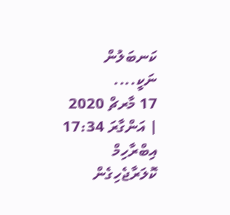ކަނބަލުން ނަކީ....
17 މާރޗް 2020 | އަންގާރަ 17:34
އިބްރާހިމް
ކޮލަރާޖެހިގެން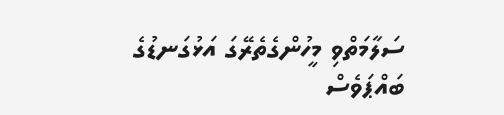ސަލާމަތްވި މީހުންގެތެރޭގަ އަޅުގަނޑުގެ ބައްޕަވެސް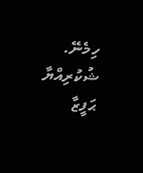ހިމެނޭ. ޝުކުރިއްޔާ ޙަފީޒާ